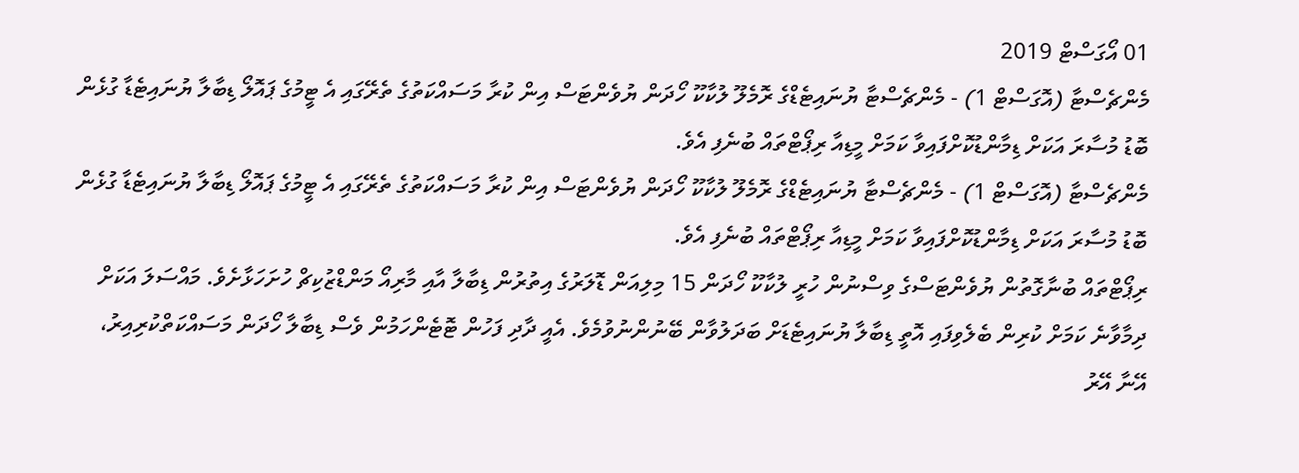01 އޯގަސްޓް 2019
މެންޗެސްޓާ (އޮގަސްޓް 1) - މެންޗެސްޓާ ޔުނައިޓެޑްގެ ރޮމެލޫ ލުކާކޫ ހޯދަން ޔުވެންޓަސް އިން ކުރާ މަސައްކަތުގެ ތެރޭގައި އެ ޓީމުގެ ޕައޮލޯ ޑިބާލާ ޔުނައިޓެޑާ ގުޅެން ބޮޑު މުސާރަ އަކަށް ޑިމާންޑުކޮށްފައިވާ ކަމަށް މީޑިއާ ރިޕޯޓްތައް ބުނެފި އެވެ.
މެންޗެސްޓާ (އޮގަސްޓް 1) - މެންޗެސްޓާ ޔުނައިޓެޑްގެ ރޮމެލޫ ލުކާކޫ ހޯދަން ޔުވެންޓަސް އިން ކުރާ މަސައްކަތުގެ ތެރޭގައި އެ ޓީމުގެ ޕައޮލޯ ޑިބާލާ ޔުނައިޓެޑާ ގުޅެން ބޮޑު މުސާރަ އަކަށް ޑިމާންޑުކޮށްފައިވާ ކަމަށް މީޑިއާ ރިޕޯޓްތައް ބުނެފި އެވެ.
ރިޕޯޓްތައް ބުނާގޮތުން ޔުވެންޓަސްގެ ވިސްނުން ހުރީ ލުކާކޫ ހޯދަން 15 މިލިއަން ޑޮލަރުގެ އިތުރުން ޑިބާލާ އާއި މާރިއޯ މަންޑްޒުކިޗް ހުށަހަޅާށެވެ. މައްސަލަ އަކަށް ދިމާވާނެ ކަމަށް ކުރިން ބެލެވިފައި އޮތީ ޑިބާލާ ޔުނައިޓެޑަށް ބަދަލުވާން ބޭނުންނުވުމެވެ. އެއީ ދާދި ފަހުން ޓޮޓެންހަމުން ވެސް ޑިބާލާ ހޯދަން މަސައްކަތްކުރިއިރު، އޭނާ އޭރު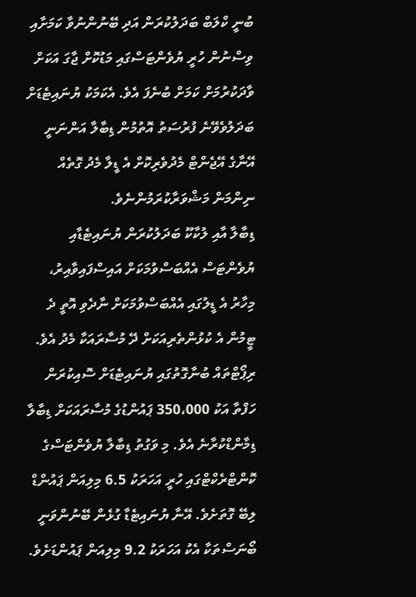ބުނީ ކްލަބް ބަދަލުކުރަން އަދި ބޭނުންނުވާ ކަމަށާއި ވިސްނުން ހުރީ ޔުވެންޓަސްގައި މަޑުކޮށް ޖާގަ އަކަށް ވާދަކުރުމަށް ކަމަށް ބުނެފަ އެވެ. އެކަމަކު ޔުނައިޓެޑަށް ބަދަލުވެވޭނެ ފުރުސަތު އޮތުމުން ޑިބާލާ އަންނަނީ އޭނާގެ އޭޖެންޓް މެދުވެރިކޮށް އެ ޑީލާ މެދު ގޮތެއް ނިންމަން މަޝްވަރާކުރަމުންނެވެ.
ޑިބާލާ އާއި ލުކާކޫ ބަދަލުކުރަން ޔުނައިޓެޑާއި ޔުވެންޓަސް އެއްބަސްވުމަކަށް އައިސްފައިވާއިރު، މިހާރު އެ ޑީލުގައި އެއްބަސްވުމަކަށް ނާދެވި އޮތީ ދެ ޓީމުން އެ ކުޅުންތެރިއަކަށް ދޭ މުސާރައަކާ މެދު އެވެ. ރިޕޯޓްތައް ބުނާގޮތުގައި ޔުނައިޓެޑަށް ސޮއިކުރަން ހަފްތާ އަކު 350،000 ޕައުންޑުގެ މުސާރައަކަށް ޑިބާލާ ޑިމާންޑްކުރާނެ އެވެ. މި ވަގުތު ޑިބާލާ ޔުވެންޓަސްގެ ކޮންޓްރެކްޓްގައި ހުރީ އަހަރަކު 6.5 މިލިއަން ޕައުންޑް ލިބޭ ގޮތަށެވެ. އޭނާ ޔުނައިޓެޑާ ގުޅެން ބޭނުންވަނީ ބޯނަސްތަކާ އެކު އަހަރަކު 9.2 މިލިއަން ޕައުންޑަށެވެ.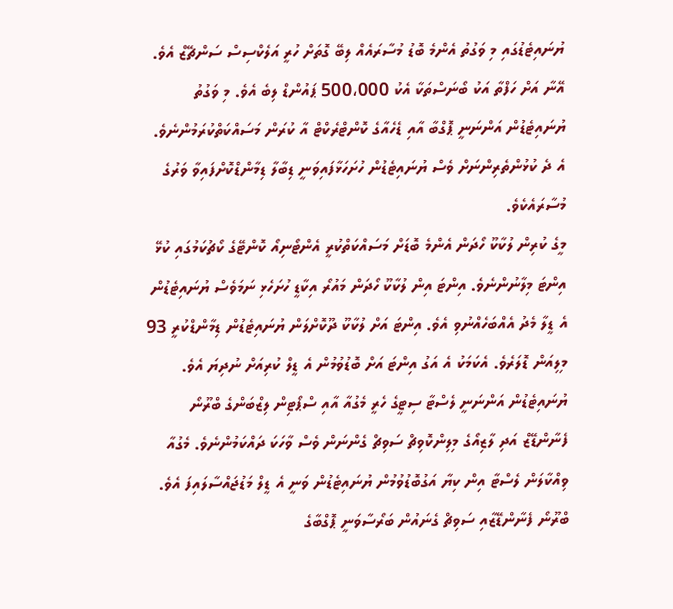ޔުނައިޓެޑުގައި މި ވަގުތު އެންމެ ބޮޑު މުސާރައެއް ލިބޭ ގޮތަށް ހުރީ އަލެކްސިސް ސަންޗޭޒް އެވެ. އޭނާ އަށް ހަފްތާ އަކު ބޯނަސްތަކާ އެކު 500،000 ޕައުންޑް ލިބެ އެވެ. މި ވަގުތު ޔުނައިޓެޑުން އަންނަނީ ޕޮގްބާ އާއި ޑެހެއާގެ ކޮންޓްރެކްޓް އާ ކުރަން މަސައްކަތްކުރަމުންނެވެ. އެ ދެ ކުޅުންތެރިންނަށް ވެސް ޔުނައިޓެޑުން ހުށަހަޅާފައިވަނީ ޑިބާލާ ޑިމާންޑްކޮށްފައިވާ ވަރުގެ މުސާރައެކެވެ.
މީގެ ކުރިން ލުކާކޫ ހޯދަން އެންމެ ބޮޑަށް މަސައްކަތްކުރީ އެންޓޯނިއޯ ކޮންޓޭގެ ކޯޗުކަމުގައި ކުޅޭ އިންޓަ މިލާނުންނެވެ. އިންޓަ އިން ލުކާކޫ ހޯދަން މައުރޯ އިކާޑީ ހުށަހެޅި ނަމަވެސް ޔުނައިޓެޑުން އެ ޑީލާ މެދު އެއްބަހެއްނުވި އެވެ. އިންޓަ އަށް ލުކާކޫ ދޫކޮށްލަން ޔުނައިޓެޑުން ޑިމާންޑްކުރީ 93 މިލިއަން ޑޮލަރެވެ. އެކަމަކު އެ އަގު އިންޓަ އަށް ބޮޑުވުމުން އެ ޑީލް ކުރިއަށް ނުދިޔަ އެވެ.
ޔުނައިޓެޑުން އަންނަނީ ލެސްޓާ ސިޓީގެ ހެރީ މެގުއާ އާއި ސްޕޯޓިން ލިޒްބަންގެ ބްރޫނޯ ފެނާންޑޭޒް އަދި ލާޒިއޯގެ މިލިންކޮވިޗް ސަވިޗް ގެންނަން ވެސް ވާހަކަ ދައްކަމުންނެވެ. މެގުއާ ވިއްކާލަން ލެސްޓާ އިން ކިޔާ އަގުބޮޑުވުމުން ޔުނައިޓެޑުން ވަނީ އެ ޑީލް މަޑުޖައްސާލައިފަ އެވެ. ބްރޫނޯ ފެނާންޑޭޒާއި ސަވިޗް ގެނައުން ބަރޯސާވަނީ ޕޮގްބާގެ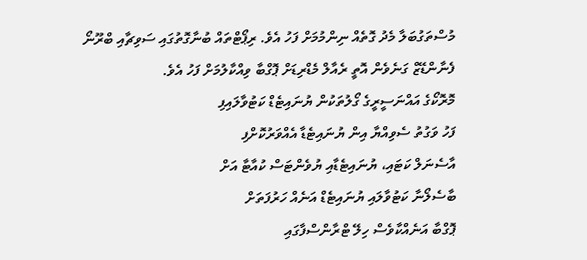މުސްތަގުބަލާ މެދު ގޮތެއް ނިންމުމަށް ފަހު އެވެ. ރިޕޯޓްތައް ބުނާގޮތުގައި ސަވިޗާއި ބްރޫނޯ ފެނާންޑޭޒް ގަނެވެން އޮތީ ރެއާލް މެޑްރިޑަށް ޕޮގްބާ ވިއްކާލުމަށް ފަހު އެވެ.
މޮރޮކޯގެ އައްނަސީރީގެ ގޯލުތަކުން ޔުނައިޓެޑް ކަޓުވާލައިފި
ފަހު ވަގުތު ސެވިއްޔާ އިން ޔުނައިޓެޑާ އެއްވަރުކޮށްފި
އާސެނަލް ކަޓައި، ޔުނައިޓެޑާއި ޔުވެންޓަސް ކުއާޓާ އަށް
ބާސެލޯނާ ކަޓުވާލައި ޔުނައިޓެޑް އަނެއް ހަރުފަތަށް
ޕޮގްބާ އަނެއްކާވެސް ހިލޭ ޓްރާންސްފާގައި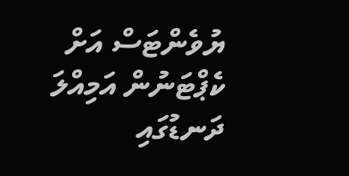ޔުވެންޓަސް އަށް
ކެޕްޓަނުން އަމިއްލަ ދަނޑުގައި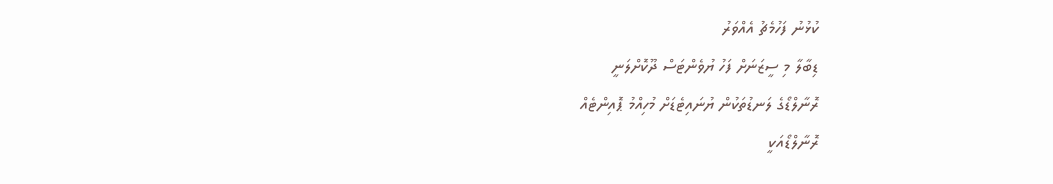ކުޅުނު ފަހުމެޗު އެއްވަރު
ޑިބާލާ މި ސީޒަނަށް ފަހު ޔުވެންޓަސް ދޫކޮށްލަނީ
ރޮނާލްޑޯގެ ލަނޑުތަކުން ޔުނައިޓެޑަށް މުހިއްމު ޕޮއިންޓެއް
ރޮނާލްޑޯއަކީ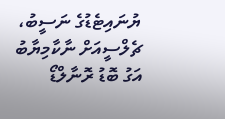ޔުނައިޓެޑުގެ ނަސީބު، ޗެލްސީއަށް ނާކާމިޔާބު
އަގު ބޮޑު ރޮނާލްޑޯ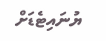ޔުނައިޓެޑަށް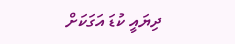ދިޔައީ ކުޑަ އަގަކަށް